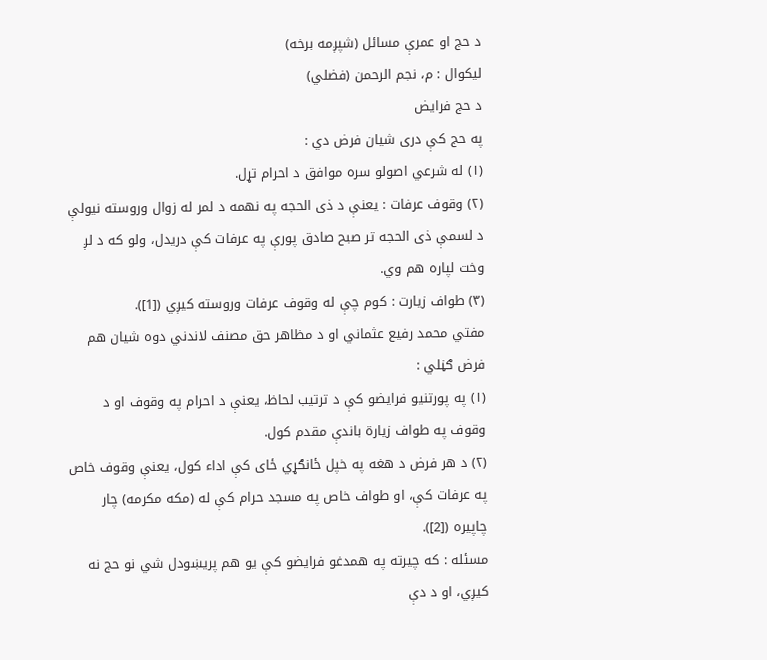د حج او عمرې مسائل (شپږمه برخه)
ليکوال : م، نجم الرحمن (فضلي)
د حج فرايض
په حج کې دری شيان فرض دي :
(۱) له شرعي اصولو سره موافق د احرام تړل.
(۲) وقوف عرفات : يعنې د ذی الحجه په نهمه د لمر له زوال وروسته نيولې د لسمې ذی الحجه تر صبح صادق پورې په عرفات کې دريدل، ولو که د لږ وخت لپاره هم وي.
(۳) طواف زيارت : کوم چې له وقوف عرفات وروسته کيږي ([1]).
مفتي محمد رفيع عثماني او د مظاهر حق مصنف لاندني دوه شيان هم فرض ګڼلي :
(۱) په پورتنيو فرايضو کې د ترتيب لحاظ، يعنې د احرام په وقوف او د وقوف په طواف زيارة باندې مقدم کول.
(۲) د هر فرض د هغه په خپل ځانګړي ځای کې اداء کول، يعنې وقوف خاص په عرفات کې، او طواف خاص په مسجد حرام کې له (مکه مکرمه) چار چاپيره ([2]).
مسئله : که چيرته په همدغو فرايضو کې يو هم پريښودل شي نو حج نه کيږي، او د دې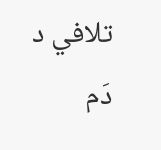تلافي د دَم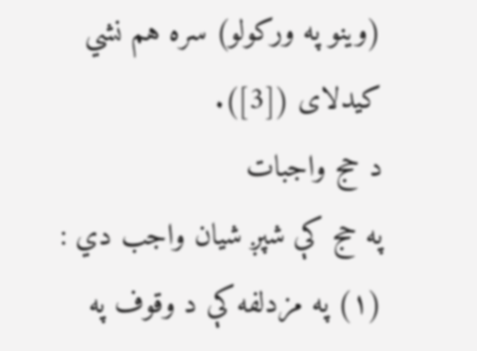(وينو په ورکولو) سره هم نشي کيدلای ([3]).
د حج واجبات
په حج کې شپږ شيان واجب دي :
(۱) په مزدلفه کې د وقوف په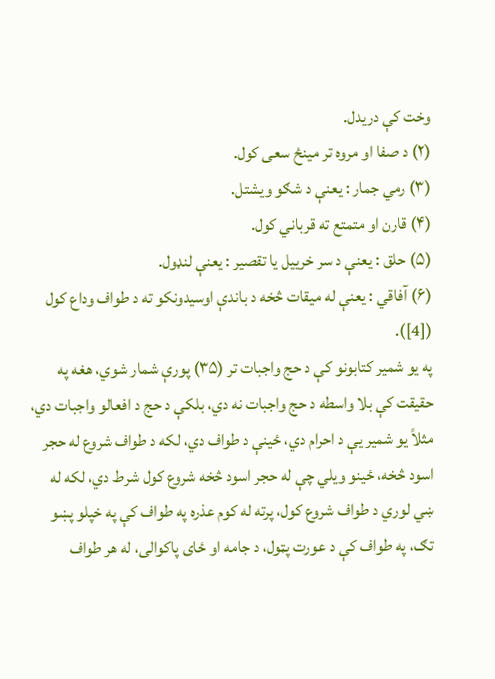وخت کې دريدل.
(۲) د صفا او مروه تر مينځ سعی کول.
(۳) رمي جمار : يعنې د شګو ويشتل.
(۴) قارن او متمتع ته قرباني کول.
(۵) حلق : يعنې د سر خرييل يا تقصير : يعنې لنډول.
(۶) آفاقي : يعنې له ميقات څخه د باندې اوسيدونکو ته د طواف وداع کول ([4]).
په يو شمير کتابونو کې د حج واجبات تر (۳۵) پورې شمار شوي، هغه په حقيقت کې بلا واسطه د حج واجبات نه دي، بلکې د حج د افعالو واجبات دي، مثلاً يو شمير يې د احرام دي، ځينې د طواف دي، لکه د طواف شروع له حجر اسود څخه، ځينو ويلي چې له حجر اسود څخه شروع کول شرط دي، لکه له ښي لوري د طواف شروع کول، پرته له کوم عذره په طواف کې په خپلو پښو تګ، په طواف کې د عورت پټول، د جامه او ځای پاکوالی، له هر طواف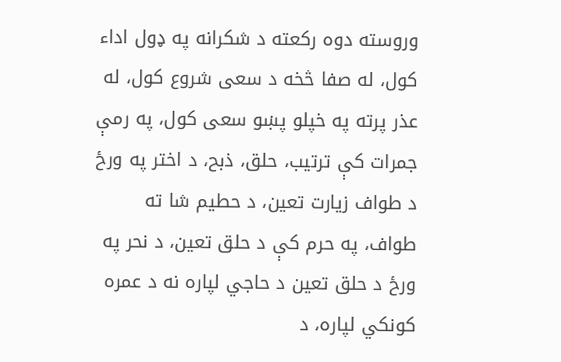وروسته دوه رکعته د شکرانه په ډول اداء کول، له صفا څخه د سعی شروع کول، له عذر پرته په خپلو پښو سعی کول، په رمې جمرات کې ترتيب، حلق، ذبح، د اختر په ورځ د طواف زيارت تعين، د حطيم شا ته طواف، په حرم کې د حلق تعين، د نحر په ورځ د حلق تعين د حاجي لپاره نه د عمره کونکي لپاره، د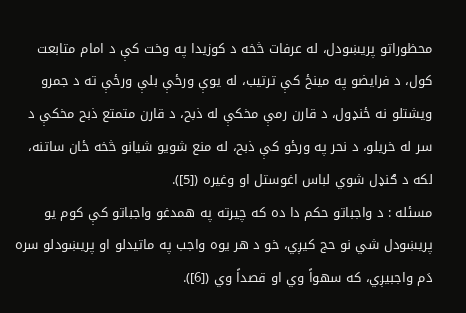محظوراتو پريښودل، له عرفات څخه د کوزيدا په وخت کې د امام متابعت کول، د فرايضو په مينځ کې ترتيب، له يوې ورځې بلې ورځې ته د جمرو ويشتلو نه ځنډول، د قارن رمې مخکې له ذبح، د قارن متمتع ذبح مخکې د سر له خريلو، د نحر په ورځو کې ذبح، له منع شويو شيانو څخه ځان ساتنه، لکه د ګنډل شوي لباس اغوستل او وغيره ([5]).
مسئله : د واجباتو حکم دا ده که چيرته په همدغو واجباتو کې کوم يو پريښودل شي نو حج کيږي، خو د هر يوه واجب په ماتيدلو او پريښودلو سره دَم واجبيږي، که سهواً وي او قصداً وي ([6]).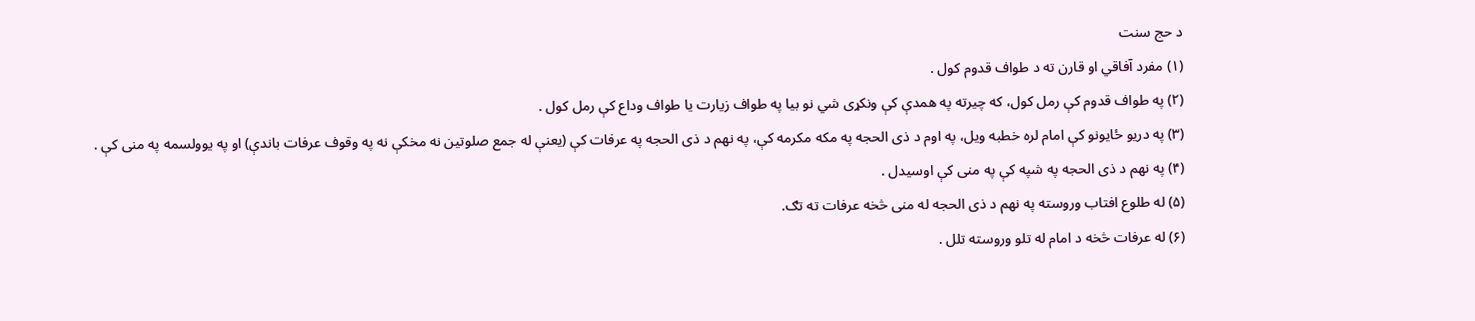د حج سنت
(۱) مفرد آفاقي او قارن ته د طواف قدوم کول .
(۲) په طواف قدوم کې رمل کول، که چيرته په همدې کې ونکړی شي نو بيا په طواف زيارت يا طواف وداع کې رمل کول .
(۳) په دريو ځايونو کې امام لره خطبه ويل، په اوم د ذی الحجه په مکه مکرمه کې، په نهم د ذی الحجه په عرفات کې (يعنې له جمع صلوتين نه مخکې نه په وقوف عرفات باندې) او په يوولسمه په منی کې .
(۴) په نهم د ذی الحجه په شپه کې په منی کې اوسيدل .
(۵) له طلوع افتاب وروسته په نهم د ذی الحجه له منی څخه عرفات ته تګ.
(۶) له عرفات څخه د امام له تلو وروسته تلل .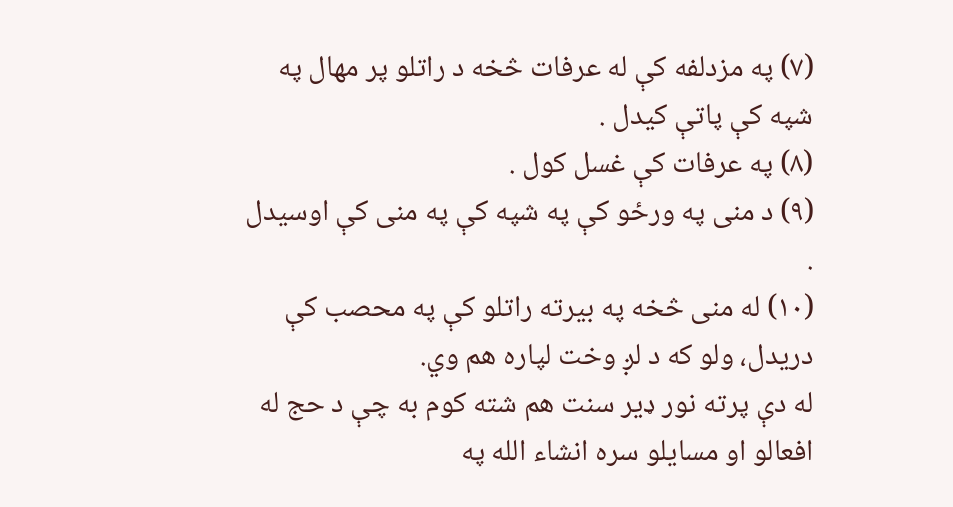(۷) په مزدلفه کې له عرفات څخه د راتلو پر مهال په شپه کې پاتې کيدل .
(۸) په عرفات کې غسل کول .
(۹) د منی په ورځو کې په شپه کې په منی کې اوسيدل .
(۱۰) له منی څخه په بيرته راتلو کې په محصب کې دريدل، ولو که د لږ وخت لپاره هم وي.
له دې پرته نور ډير سنت هم شته کوم به چې د حج له افعالو او مسايلو سره انشاء الله په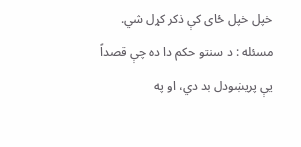خپل خپل ځای کې ذکر کړل شي.
مسئله : د سنتو حکم دا ده چې قصداً يې پريښودل بد دي، او په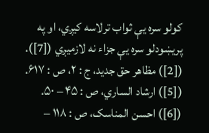کولو سره يې ثواب ترلاسه کيږي، او په پريښودلو سره يې جزاء نه لازميږي ([7]).
([2]) مظاهر حق جديد، ج : ۲، ص : ۶۱۷.
([5]) ارشاد الساري، ص : ۴۵ – ۵۰.
([6]) احسن المناسک، ص : ۱۱۸ –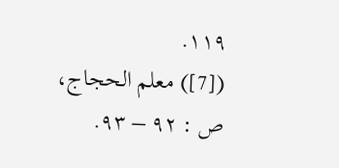۱۱۹.
([7]) معلم الحجاج، ص : ۹۲ – ۹۳.